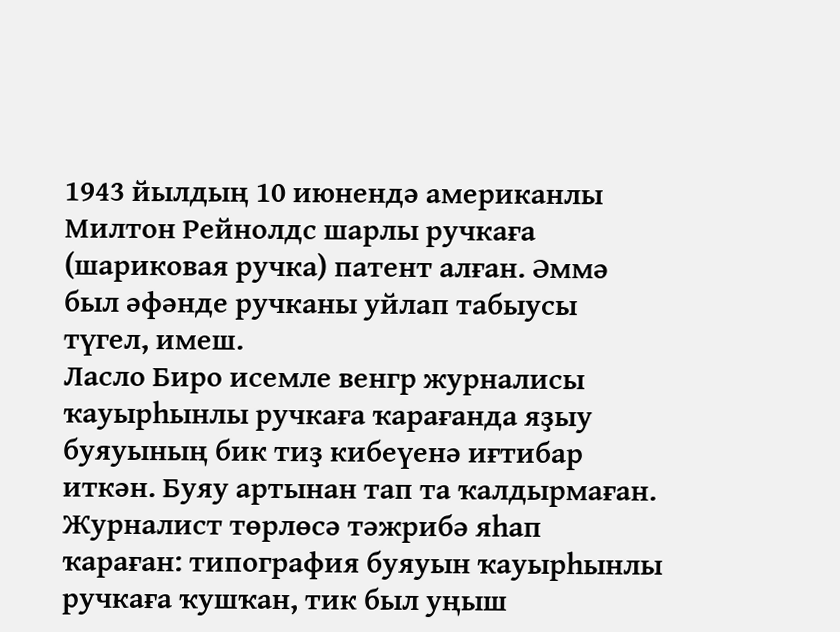1943 йылдың 10 июнендә американлы Милтон Рейнолдс шарлы ручкаға (шариковая ручка) патент алған. Әммә был әфәнде ручканы уйлап табыусы түгел, имеш.
Ласло Биро исемле венгр журналисы ҡауырһынлы ручкаға ҡарағанда яҙыу буяуының бик тиҙ кибеүенә иғтибар иткән. Буяу артынан тап та ҡалдырмаған. Журналист төрлөсә тәжрибә яһап ҡараған: типография буяуын ҡауырһынлы ручкаға ҡушҡан, тик был уңыш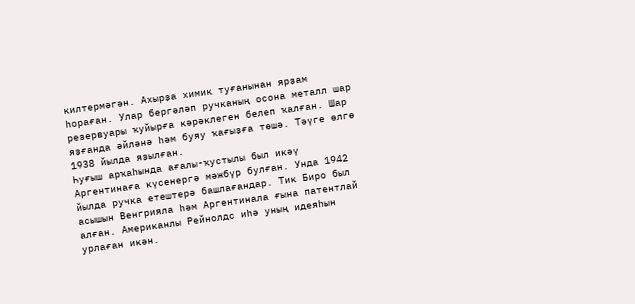килтермәгән. Ахырҙа химик туғанынан ярҙам һораған. Улар бергәләп ручканың осона металл шар резервуары ҡуйырға кәрәклеген белеп ҡалған. Шар яҙғанда әйләнә һәм буяу ҡағыҙға төшә. Тәүге өлгө 1938 йылда яҙылған.
Һуғыш арҡаһында ағалы-ҡустылы был икәү Аргентинаға күсенергә мәжбүр булған. Унда 1942 йылда ручка етештерә башлағандар. Тик Биро был асышын Венгрияла һәм Аргентинала ғына патентлай алған. Американлы Рейнолдс иһә уның идеяһын урлаған икән.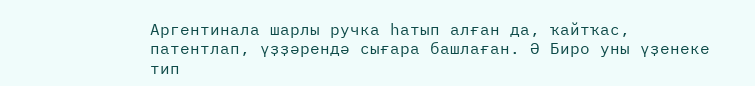Аргентинала шарлы ручка һатып алған да, ҡайтҡас, патентлап, үҙҙәрендә сығара башлаған. Ә Биро уны үҙенеке тип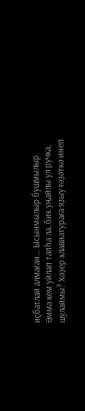иҫбатлай алмаған... Ысынмылыр бушмылыр.
Әммә кем уйлап тапһа ла, бик уңайлы ул ручка, шулаймы? Хәҙер клавиатураға яҙыу ғәҙәткә инеп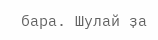бара. Шулай ҙа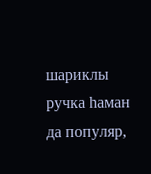шариклы ручка һаман да популяр,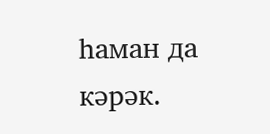һаман да кәрәк.